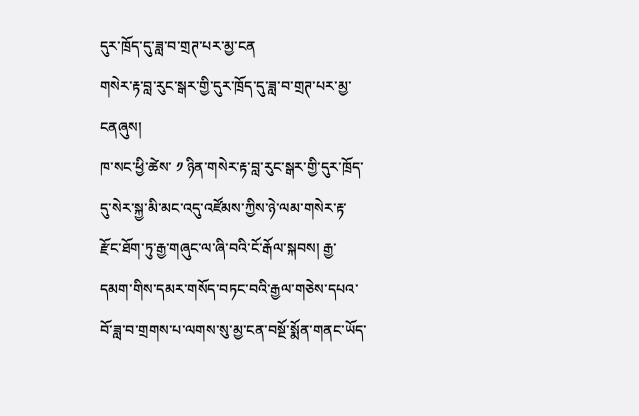དུར་ཁྲོད་དུ་ཟླ་བ་གྲཊ་པར་མྱ་ངན
གསེར་རྟ་བླ་རུང་སྒར་གྱི་དུར་ཁྲོད་དུ་ཟླ་བ་གྲཊ་པར་མྱ་ངནཞུས།
ཁ་སང་ཕྱི་ཚེས་ ༡ ཉིན་གསེར་རྟ་བླ་རུང་སྒར་གྱི་དུར་ཁྲོད་དུ་སེར་སྐྱ་མི་མང་འདུ་འཛོམས་ཀྱིས་ཉེ་ལམ་གསེར་རྟ་རྫོང་ཐོག་ཏུ་རྒྱ་གཞུང་ལ་ཞི་བའི་ངོ་རྒོལ་སྐབས། རྒྱ་དམག་གིས་དམར་གསོད་བཏང་བའི་རྒྱལ་གཅེས་དཔའ་བོ་ཟླ་བ་གྲགས་པ་ལགས་སུ་མྱ་ངན་བསྔོ་སྨོན་གནང་ཡོད་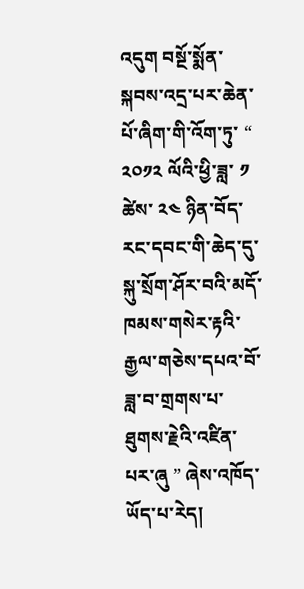འདུག བསྔོ་སྨོན་སྐབས་འདྲ་པར་ཆེན་པོ་ཞིག་གི་འོག་ཏུ་ “ ༢༠༡༢ ལོའི་ཕྱི་ཟླ་ ༡ ཚེས་ ༢༤ ཉིན་བོད་རང་དབང་གི་ཆེད་དུ་སྐུ་སྲོག་ཤོར་བའི་མདོ་ཁམས་གསེར་རྟའི་རྒྱལ་གཅེས་དཔའ་བོ་ཟླ་བ་གྲགས་པ་ཐུགས་རྗེའི་འཛིན་པར་ཞུ ” ཞེས་འཁོད་ཡོད་པ་རེད།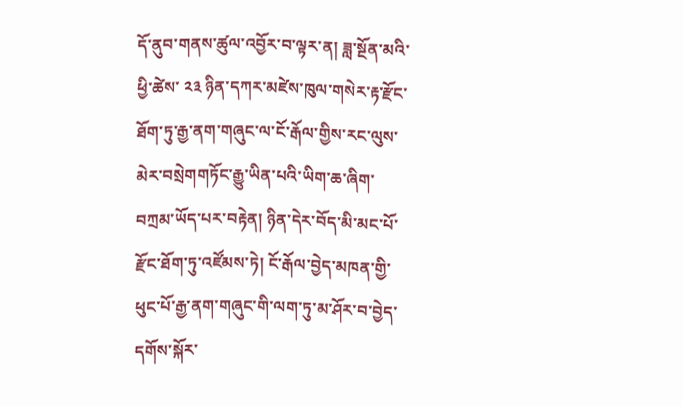དོ་ནུབ་གནས་ཚུལ་འབྱོར་བ་ལྟར་ན། ཟླ་སྔོན་མའི་ཕྱི་ཚེས་ ༢༣ ཉིན་དཀར་མཛེས་ཁུལ་གསེར་རྟ་རྫོང་ཐོག་ཏུ་རྒྱ་ནག་གཞུང་ལ་ངོ་རྒོལ་གྱིས་རང་ལུས་མེར་བསྲེགགཏོང་རྒྱུ་ཡིན་པའི་ཡིག་ཆ་ཞིག་བཀྲམ་ཡོད་པར་བརྟེན། ཉིན་དེར་བོད་མི་མང་པོ་རྫོང་ཐོག་ཏུ་འཛོམས་ཏེ། ངོ་རྒོལ་བྱེད་མཁན་གྱི་ཕུང་པོ་རྒྱ་ནག་གཞུང་གི་ལག་ཏུ་མ་ཤོར་བ་བྱེད་དགོས་སྐོར་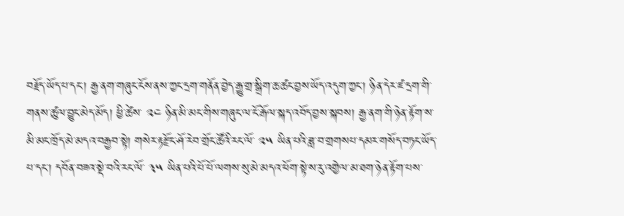བརྗོད་ཡོད་པ་དང་། རྒྱ་ནག་གཞུང་ངོས་ནས་ཀྱང་དྲག་གནོན་བྱེད་རྒྱུ་གྲ་སྒྲིག་ཆ་ཚང་བྱས་ཡོད་འདུག་ཀྱང་། ཉིན་དེར་ཛ་དྲག་གི་གནས་ཚུལ་བྱུང་མེད་མོད། ཕྱི་ཚེས་ ༢༤ ཉིན་མི་མང་གིས་གཞུང་ལ་ངོ་རྒོལ་སྐད་འབོད་བྱས་སྐབས། རྒྱ་ནག་གི་ཉེན་རྟོག་ས་མི་མང་ཁྲོད་མེ་མདའ་བརྒྱབ་སྟེ། གསེར་རྟརྫོང་ཤོ་རེབ་གྲོང་ཚོའི་རང་ལོ་ ༢༥ ཡིན་པའི་ཟླ་བ་གྲགསཔ་དམར་གསོད་བཏང་ཡོད་པ་དང་། དབོན་བཟའ་སྡེ་བའི་རང་ལོ་ ༣༥ ཡིན་པའི་པོ་པོ་ལགས་སུ་མེ་མདའ་ཕོག་སྟེ་ས་རུ་འགྱེལ་མ་ཐག་ཉེན་རྟོག་པས་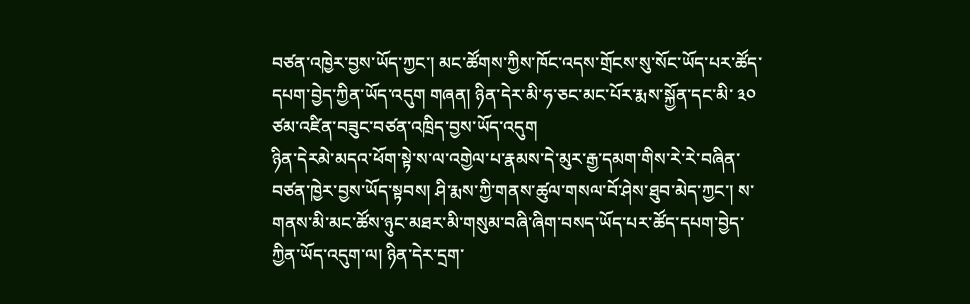བཙན་འཁྱེར་བྱས་ཡོད་ཀྱང་། མང་ཚོགས་ཀྱིས་ཁོང་འདས་གྲོངས་སུ་སོང་ཡོད་པར་ཚོད་དཔག་བྱེད་ཀྱིན་ཡོད་འདུག གཞན། ཉིན་དེར་མི་ཧ་ཅང་མང་པོར་རྨས་སྐྱོན་དང་མི་ ༣༠ ཙམ་འཛིན་བཟུང་བཙན་འཁྲིད་བྱས་ཡོད་འདུག
ཉིན་དེརམེ་མདའ་ཕོག་སྟེ་ས་ལ་འགྱེལ་པ་རྣམས་དེ་མུར་རྒྱ་དམག་གིས་རེ་རེ་བཞིན་བཙན་ཁྱེར་བྱས་ཡོད་སྟབས། ཤི་རྨས་ཀྱི་གནས་ཚུལ་གསལ་བོ་ཤེས་ཐུབ་མེད་ཀྱང་། ས་གནས་མི་མང་ཚོས་ཉུང་མཐར་མི་གསུམ་བཞི་ཞིག་བསད་ཡོད་པར་ཚོད་དཔག་བྱེད་ཀྱིན་ཡོད་འདུག་ལ། ཉིན་དེར་དྲག་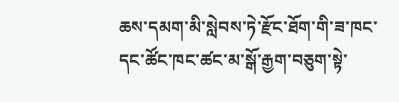ཆས་དམག་མི་སླེབས་ཏེ་རྫོང་ཐོག་གི་ཟ་ཁང་དང་ཚོང་ཁང་ཚང་མ་སྒོ་རྒྱག་བཅུག་སྟེ་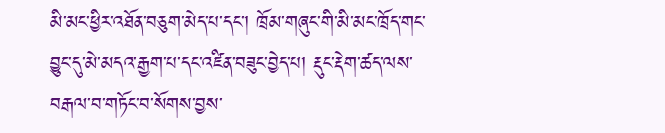མི་མང་ཕྱིར་འཐོན་བཅུག་མེད་པ་དང་། ཁྲོམ་གཞུང་གི་མི་མང་ཁྲོད་གང་བྱུང་དུ་མེ་མདའ་རྒྱག་པ་དང་འཛིན་བཟུང་བྱེད་པ། རྡུང་རྡེག་ཚད་ལས་བརྒལ་བ་གཏོང་བ་སོགས་བྱས་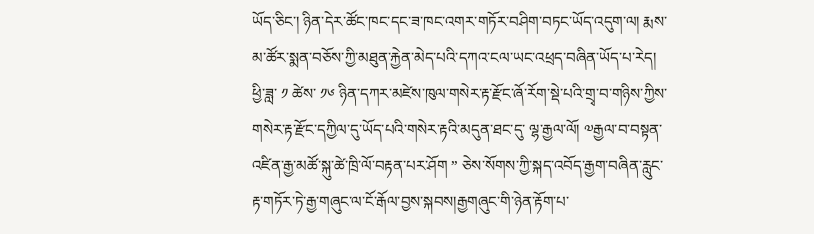ཡོད་ཅིང་། ཉིན་དེར་ཚོང་ཁང་དང་ཟ་ཁང་འགར་གཏོར་བཤིག་བཏང་ཡོད་འདུག་ལ། རྨས་མ་ཚོར་སྨན་བཅོས་ཀྱི་མཐུན་རྐྱེན་མེད་པའི་དཀའ་ངལ་ཡང་འཕྲད་བཞིན་ཡོད་པ་རེད།
ཕྱི་ཟླ་ ༡ ཚེས་ ༡༦ ཉིན་དཀར་མཛེས་ཁུལ་གསེར་རྟ་རྫོང་ཞོ་རོག་སྡེ་པའི་གྲྭ་བ་གཉིས་ཀྱིས་གསེར་རྟ་རྫོང་དཀྱིལ་དུ་ཡོད་པའི་གསེར་རྟའི་མདུན་ཐང་དུ་ ལྷ་རྒྱལ་ལོ། ༧རྒྱལ་བ་བསྟན་འཛིན་རྒྱ་མཚོ་སྐུ་ཚེ་ཁྲི་ལོ་བརྟན་པར་ཤོག ” ཅེས་སོགས་ཀྱི་སྐད་འབོད་རྒྱག་བཞིན་རླུང་རྟ་གཏོར་ཏེ་རྒྱ་གཞུང་ལ་ངོ་རྒོལ་བྱས་སྐབས།རྒྱགཞུང་གི་ཉེན་རྟོག་པ་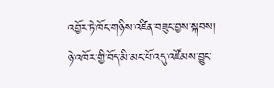འབྱོར་ཏེ་ཁོང་གཉིས་འཛིན་བཟུང་བྱས་སྐབས། ཉེ་འཁོར་གྱི་བོད་མི་མང་པོ་འདུ་འཛོམས་བྱུང་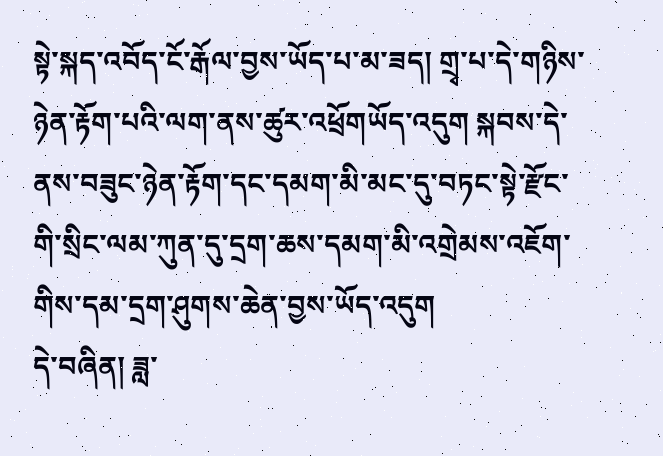སྟེ་སྐད་འབོད་ངོ་རྒོལ་བྱས་ཡོད་པ་མ་ཟད། གྲྭ་པ་དེ་གཉིས་ཉེན་རྟོག་པའི་ལག་ནས་ཚུར་འཕྲོགཡོད་འདུག སྐབས་དེ་ནས་བཟུང་ཉེན་རྟོག་དང་དམག་མི་མང་དུ་བཏང་སྟེ་རྫོང་གི་སྲིང་ལམ་ཀུན་དུ་དྲག་ཆས་དམག་མི་འགྲེམས་འཇོག་གིས་དམ་དྲག་ཤུགས་ཆེན་བྱས་ཡོད་འདུག
དེ་བཞིན། ཟླ་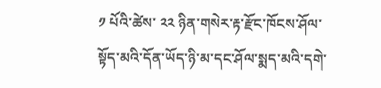༡ པོའི་ཚེས་ ༢༢ ཉིན་གསེར་རྟ་རྫོང་ཁོངས་ཤོལ་སྟོད་མའི་དོན་ཡོད་ཉི་མ་དང་ཤོལ་སྨད་མའི་དགེ་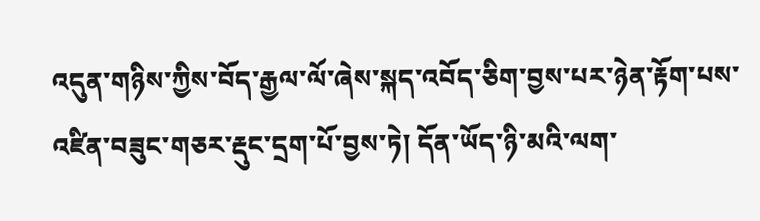འདུན་གཉིས་ཀྱིས་བོད་རྒྱལ་ལོ་ཞེས་སྐད་འབོད་ཅིག་བྱས་པར་ཉེན་རྟོག་པས་འཛིན་བཟུང་གཅར་རྡུང་དྲག་པོ་བྱས་ཏེ། དོན་ཡོད་ཉི་མའི་ལག་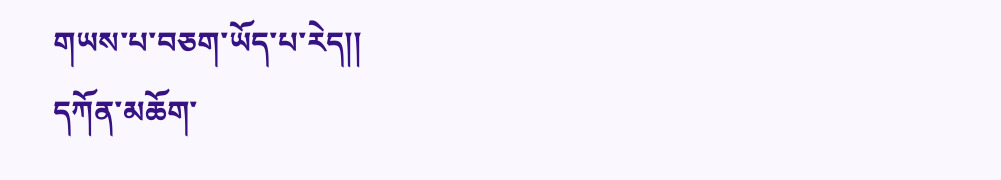གཡས་པ་བཅག་ཡོད་པ་རེད།།
དཀོན་མཆོག་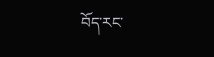བོད་རང་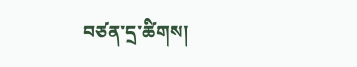བཙན་དྲ་ཚིགས།